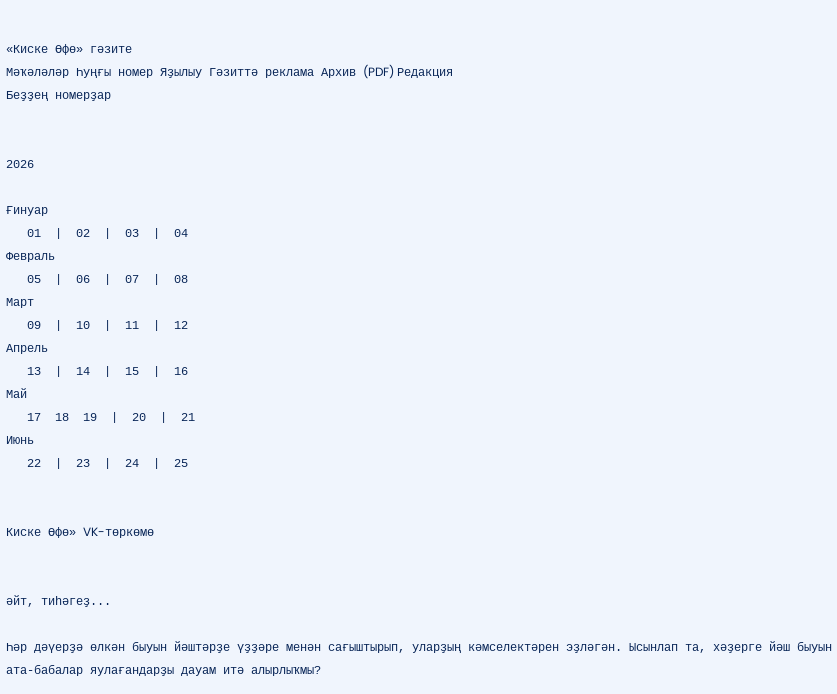«Киске Өфө» гәзите
Мәҡәләләр Һуңғы номер Яҙылыу Гәзиттә реклама Архив (PDF) Редакция
Беҙҙең номерҙар


2026

Ғинуар
   01  |  02  |  03  |  04
Февраль
   05  |  06  |  07  |  08
Март
   09  |  10  |  11  |  12
Апрель
   13  |  14  |  15  |  16
Май
   17  18  19  |  20  |  21
Июнь
   22  |  23  |  24  |  25


Киске Өфө» VK-төркөмө


әйт, тиһәгеҙ...

Һәр дәүерҙә өлкән быуын йәштәрҙе үҙҙәре менән сағыштырып, уларҙың кәмселектәрен эҙләгән. Ысынлап та, хәҙерге йәш быуын ата-бабалар яулағандарҙы дауам итә алырлыҡмы?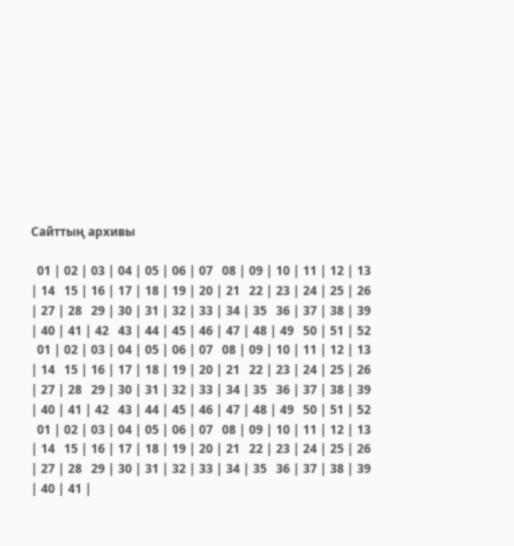Сайттың архивы

  01 | 02 | 03 | 04 | 05 | 06 | 07   08 | 09 | 10 | 11 | 12 | 13 | 14   15 | 16 | 17 | 18 | 19 | 20 | 21   22 | 23 | 24 | 25 | 26 | 27 | 28   29 | 30 | 31 | 32 | 33 | 34 | 35   36 | 37 | 38 | 39 | 40 | 41 | 42   43 | 44 | 45 | 46 | 47 | 48 | 49   50 | 51 | 52
  01 | 02 | 03 | 04 | 05 | 06 | 07   08 | 09 | 10 | 11 | 12 | 13 | 14   15 | 16 | 17 | 18 | 19 | 20 | 21   22 | 23 | 24 | 25 | 26 | 27 | 28   29 | 30 | 31 | 32 | 33 | 34 | 35   36 | 37 | 38 | 39 | 40 | 41 | 42   43 | 44 | 45 | 46 | 47 | 48 | 49   50 | 51 | 52
  01 | 02 | 03 | 04 | 05 | 06 | 07   08 | 09 | 10 | 11 | 12 | 13 | 14   15 | 16 | 17 | 18 | 19 | 20 | 21   22 | 23 | 24 | 25 | 26 | 27 | 28   29 | 30 | 31 | 32 | 33 | 34 | 35   36 | 37 | 38 | 39 | 40 | 41 |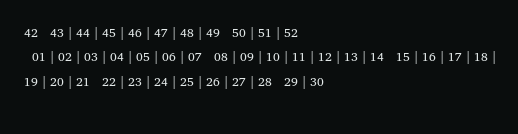42   43 | 44 | 45 | 46 | 47 | 48 | 49   50 | 51 | 52
  01 | 02 | 03 | 04 | 05 | 06 | 07   08 | 09 | 10 | 11 | 12 | 13 | 14   15 | 16 | 17 | 18 | 19 | 20 | 21   22 | 23 | 24 | 25 | 26 | 27 | 28   29 | 30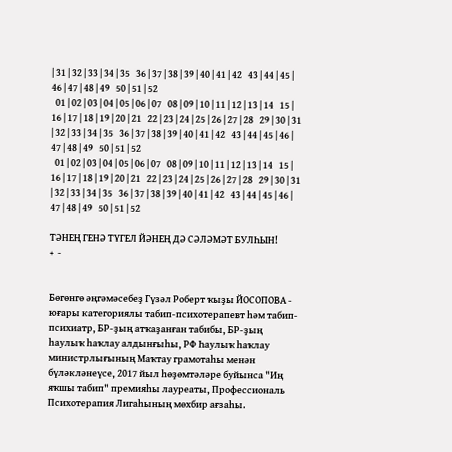| 31 | 32 | 33 | 34 | 35   36 | 37 | 38 | 39 | 40 | 41 | 42   43 | 44 | 45 | 46 | 47 | 48 | 49   50 | 51 | 52
  01 | 02 | 03 | 04 | 05 | 06 | 07   08 | 09 | 10 | 11 | 12 | 13 | 14   15 | 16 | 17 | 18 | 19 | 20 | 21   22 | 23 | 24 | 25 | 26 | 27 | 28   29 | 30 | 31 | 32 | 33 | 34 | 35   36 | 37 | 38 | 39 | 40 | 41 | 42   43 | 44 | 45 | 46 | 47 | 48 | 49   50 | 51 | 52
  01 | 02 | 03 | 04 | 05 | 06 | 07   08 | 09 | 10 | 11 | 12 | 13 | 14   15 | 16 | 17 | 18 | 19 | 20 | 21   22 | 23 | 24 | 25 | 26 | 27 | 28   29 | 30 | 31 | 32 | 33 | 34 | 35   36 | 37 | 38 | 39 | 40 | 41 | 42   43 | 44 | 45 | 46 | 47 | 48 | 49   50 | 51 | 52

ТӘНЕҢ ГЕНӘ ТҮГЕЛ ЙӘНЕҢ ДӘ СӘЛӘМӘТ БУЛҺЫН!
+  -


Бөгөнгө әңгәмәсебеҙ Гүзәл Роберт ҡыҙы ЙОСОПОВА - юғары категориялы табип-психотерапевт һәм табип-психиатр, БР-ҙың атҡаҙанған табибы, БР-ҙың һаулыҡ һаҡлау алдынғыһы, РФ Һаулыҡ һаҡлау министрлығының Маҡтау грамотаһы менән бүләкләнеүсе, 2017 йыл һөҙөмтәләре буйынса "Иң яҡшы табип" премияһы лауреаты, Профессиональ Психотерапия Лигаһының мөхбир ағзаһы.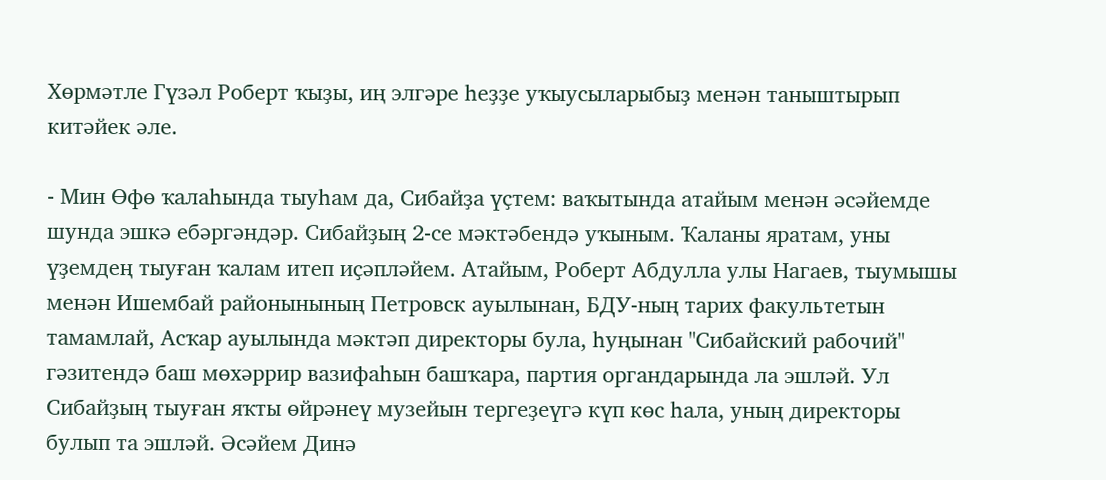Хөрмәтле Гүзәл Роберт ҡыҙы, иң элгәре һеҙҙе уҡыусыларыбыҙ менән таныштырып китәйек әле.

- Мин Өфө ҡалаһында тыуһам да, Сибайҙа үҫтем: ваҡытында атайым менән әсәйемде шунда эшкә ебәргәндәр. Сибайҙың 2-се мәктәбендә уҡыным. Ҡаланы яратам, уны үҙемдең тыуған ҡалам итеп иҫәпләйем. Атайым, Роберт Абдулла улы Нагаев, тыумышы менән Ишембай районынының Петровск ауылынан, БДУ-ның тарих факультетын тамамлай, Асҡар ауылында мәктәп директоры була, һуңынан "Сибайский рабочий" гәзитендә баш мөхәррир вазифаһын башҡара, партия органдарында ла эшләй. Ул Сибайҙың тыуған яҡты өйрәнеү музейын тергеҙеүгә күп көс һала, уның директоры булып та эшләй. Әсәйем Динә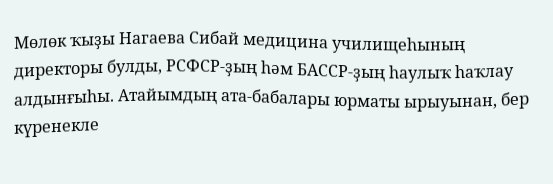Мөлөк ҡыҙы Нагаева Сибай медицина училищеһының директоры булды, РСФСР-ҙың һәм БАССР-ҙың һаулыҡ һаҡлау алдынғыһы. Атайымдың ата-бабалары юрматы ырыуынан, бер күренекле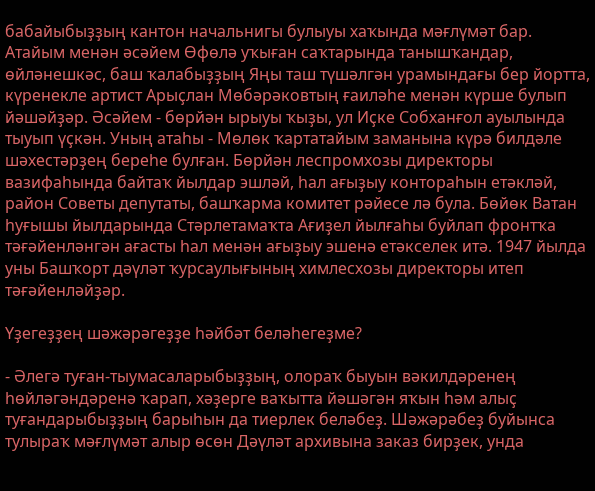бабайыбыҙҙың кантон начальнигы булыуы хаҡында мәғлүмәт бар. Атайым менән әсәйем Өфөлә уҡыған саҡтарында танышҡандар, өйләнешкәс, баш ҡалабыҙҙың Яңы таш түшәлгән урамындағы бер йортта, күренекле артист Арыҫлан Мөбәрәковтың ғаиләһе менән күрше булып йәшәйҙәр. Әсәйем - бөрйән ырыуы ҡыҙы, ул Иҫке Собханғол ауылында тыуып үҫкән. Уның атаһы - Мөлөк ҡартатайым заманына күрә билдәле шәхестәрҙең береһе булған. Бөрйән леспромхозы директоры вазифаһында байтаҡ йылдар эшләй, һал ағыҙыу контораһын етәкләй, район Советы депутаты, башҡарма комитет рәйесе лә була. Бөйөк Ватан һуғышы йылдарында Стәрлетамаҡта Ағиҙел йылғаһы буйлап фронтҡа тәғәйенләнгән ағасты һал менән ағыҙыу эшенә етәкселек итә. 1947 йылда уны Башҡорт дәүләт ҡурсаулығының химлесхозы директоры итеп тәғәйенләйҙәр.

Үҙегеҙҙең шәжәрәгеҙҙе һәйбәт беләһегеҙме?

- Әлегә туған-тыумасаларыбыҙҙың, олораҡ быуын вәкилдәренең һөйләгәндәренә ҡарап, хәҙерге ваҡытта йәшәгән яҡын һәм алыҫ туғандарыбыҙҙың барыһын да тиерлек беләбеҙ. Шәжәрәбеҙ буйынса тулыраҡ мәғлүмәт алыр өсөн Дәүләт архивына заказ бирҙек, унда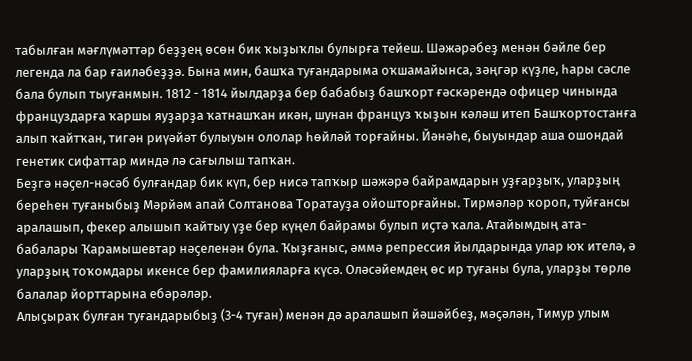табылған мәғлүмәттәр беҙҙең өсөн бик ҡыҙыҡлы булырға тейеш. Шәжәрәбеҙ менән бәйле бер легенда ла бар ғаиләбеҙҙә. Бына мин, башҡа туғандарыма оҡшамайынса, зәңгәр күҙле, һары сәсле бала булып тыуғанмын. 1812 - 1814 йылдарҙа бер бабабыҙ башҡорт ғәскәрендә офицер чинында француздарға ҡаршы яуҙарҙа ҡатнашҡан икән, шунан француз ҡыҙын кәләш итеп Башҡортостанға алып ҡайтҡан, тигән риүәйәт булыуын ололар һөйләй торғайны. Йәнәһе, быуындар аша ошондай генетик сифаттар миндә лә сағылыш тапҡан.
Беҙгә нәҫел-нәсәб булғандар бик күп, бер нисә тапҡыр шәжәрә байрамдарын уҙғарҙыҡ, уларҙың береһен туғаныбыҙ Мәрйәм апай Солтанова Торатауҙа ойошторғайны. Тирмәләр ҡороп, туйғансы аралашып, фекер алышып ҡайтыу үҙе бер күңел байрамы булып иҫтә ҡала. Атайымдың ата-бабалары Ҡарамышевтар нәҫеленән була. Ҡыҙғаныс, әммә репрессия йылдарында улар юҡ ителә, ә уларҙың тоҡомдары икенсе бер фамилияларға күсә. Оләсәйемдең өс ир туғаны була, уларҙы төрлө балалар йорттарына ебәрәләр.
Алыҫыраҡ булған туғандарыбыҙ (3-4 туған) менән дә аралашып йәшәйбеҙ, мәҫәлән, Тимур улым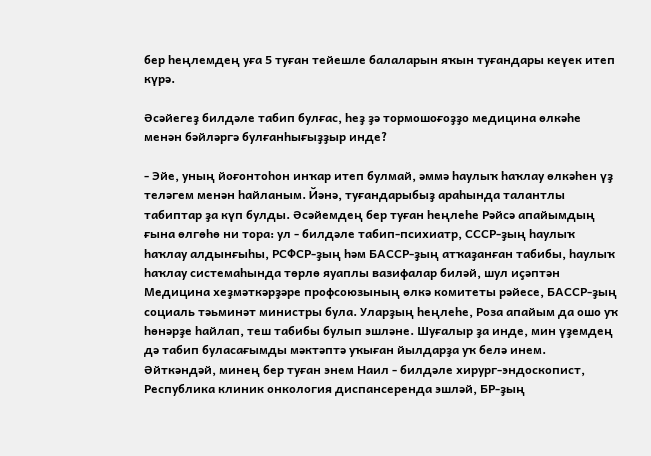бер һеңлемдең уға 5 туған тейешле балаларын яҡын туғандары кеүек итеп күрә.

Әсәйегеҙ билдәле табип булғас, һеҙ ҙә тормошоғоҙҙо медицина өлкәһе менән бәйләргә булғанһығыҙҙыр инде?

- Эйе, уның йоғонтоһон инҡар итеп булмай, әммә һаулыҡ һаҡлау өлкәһен үҙ теләгем менән һайланым. Йәнә, туғандарыбыҙ араһында талантлы табиптар ҙа күп булды. Әсәйемдең бер туған һеңлеһе Рәйсә апайымдың ғына өлгөһө ни тора: ул - билдәле табип-психиатр, СССР-ҙың һаулыҡ һаҡлау алдынғыһы, РСФСР-ҙың һәм БАССР-ҙың атҡаҙанған табибы, һаулыҡ һаҡлау системаһында төрлө яуаплы вазифалар биләй, шул иҫәптән Медицина хеҙмәткәрҙәре профсоюзының өлкә комитеты рәйесе, БАССР-ҙың социаль тәьминәт министры була. Уларҙың һеңлеһе, Роза апайым да ошо уҡ һөнәрҙе һайлап, теш табибы булып эшләне. Шуғалыр ҙа инде, мин үҙемдең дә табип буласағымды мәктәптә уҡыған йылдарҙа уҡ белә инем. Әйткәндәй, минең бер туған энем Наил - билдәле хирург-эндоскопист, Республика клиник онкология диспансеренда эшләй, БР-ҙың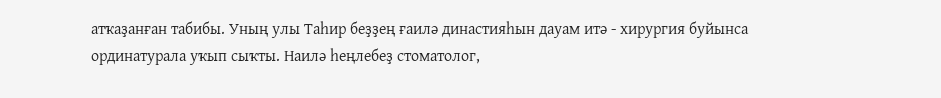атҡаҙанған табибы. Уның улы Таһир беҙҙең ғаилә династияһын дауам итә - хирургия буйынса ординатурала уҡып сыҡты. Наилә һеңлебеҙ стоматолог,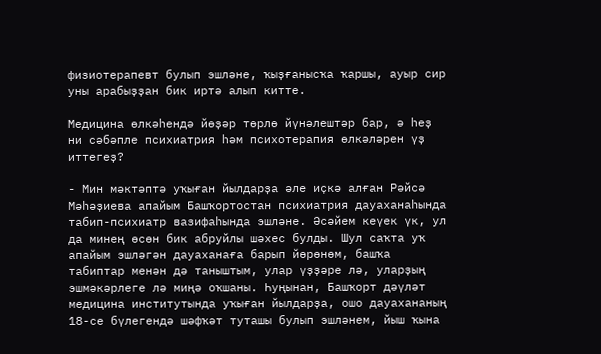физиотерапевт булып эшләне, ҡыҙғанысҡа ҡаршы, ауыр сир уны арабыҙҙан бик иртә алып китте.

Медицина өлкәһендә йөҙәр төрлө йүнәлештәр бар, ә һеҙ ни сәбәпле психиатрия һәм психотерапия өлкәләрен үҙ иттегеҙ?

- Мин мәктәптә уҡыған йылдарҙа әле иҫкә алған Рәйсә Мәһәҙиева апайым Башҡортостан психиатрия дауаханаһында табип-психиатр вазифаһында эшләне. Әсәйем кеүек үк, ул да минең өсөн бик абруйлы шәхес булды. Шул саҡта уҡ апайым эшләгән дауаханаға барып йөрөнөм, башҡа табиптар менән дә таныштым, улар үҙҙәре лә, уларҙың эшмәкәрлеге лә миңә оҡшаны. Һуңынан, Башҡорт дәүләт медицина институтында уҡыған йылдарҙа, ошо дауахананың 18-се бүлегендә шәфҡәт туташы булып эшләнем, йыш ҡына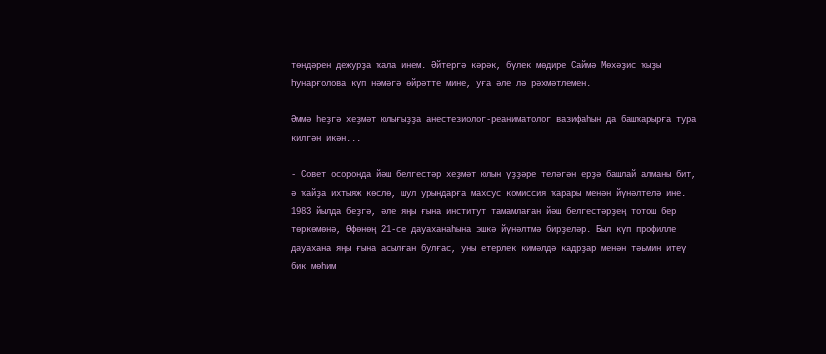төндәрен дежурҙа ҡала инем. Әйтергә кәрәк, бүлек мөдире Саймә Мөхәҙис ҡыҙы Һунарғолова күп нәмәгә өйрәтте мине, уға әле лә рәхмәтлемен.

Әммә һеҙгә хеҙмәт юлығыҙҙа анестезиолог-реаниматолог вазифаһын да башҡарырға тура килгән икән...

- Совет осоронда йәш белгестәр хеҙмәт юлын үҙҙәре теләгән ерҙә башлай алманы бит, ә ҡайҙа ихтыяж көслө, шул урындарға махсус комиссия ҡарары менән йүнәлтелә ине. 1983 йылда беҙгә, әле яңы ғына институт тамамлаған йәш белгестәрҙең тотош бер төркөмөнә, Өфөнөң 21-се дауаханаһына эшкә йүнәлтмә бирҙеләр. Был күп профилле дауахана яңы ғына асылған булғас, уны етерлек кимәлдә кадрҙар менән тәьмин итеү бик мөһим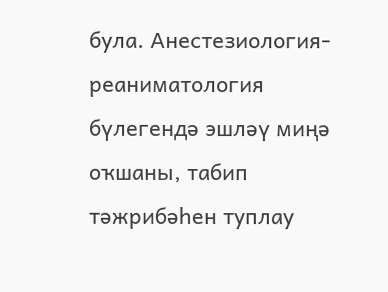була. Анестезиология-реаниматология бүлегендә эшләү миңә оҡшаны, табип тәжрибәһен туплау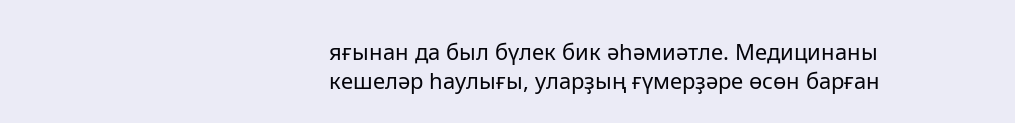яғынан да был бүлек бик әһәмиәтле. Медицинаны кешеләр һаулығы, уларҙың ғүмерҙәре өсөн барған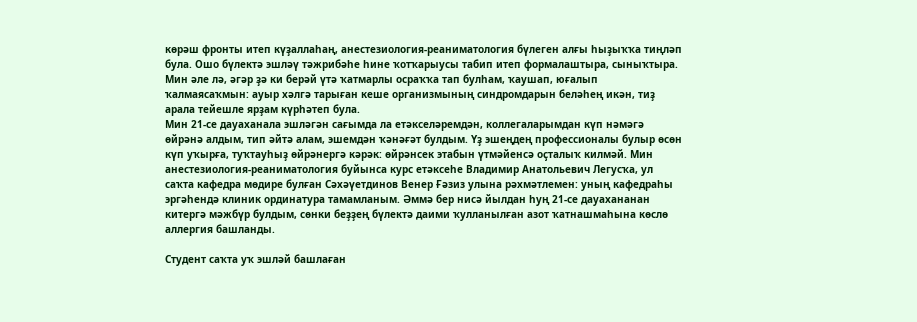көрәш фронты итеп күҙаллаһаң, анестезиология-реаниматология бүлеген алғы һыҙыҡҡа тиңләп була. Ошо бүлектә эшләү тәжрибәһе һине ҡотҡарыусы табип итеп формалаштыра, сыныҡтыра. Мин әле лә, әгәр ҙә ки берәй үтә ҡатмарлы осраҡҡа тап булһам, ҡаушап, юғалып ҡалмаясаҡмын: ауыр хәлгә тарыған кеше организмының синдромдарын беләһең икән, тиҙ арала тейешле ярҙам күрһәтеп була.
Мин 21-се дауаханала эшләгән сағымда ла етәкселәремдән, коллегаларымдан күп нәмәгә өйрәнә алдым, тип әйтә алам, эшемдән ҡәнәғәт булдым. Үҙ эшеңдең профессионалы булыр өсөн күп уҡырға, туҡтауһыҙ өйрәнергә кәрәк: өйрәнсек этабын үтмәйенсә оҫталыҡ килмәй. Мин анестезиология-реаниматология буйынса курс етәксеһе Владимир Анатольевич Легусҡа, ул саҡта кафедра мөдире булған Сәхәүетдинов Венер Ғәзиз улына рәхмәтлемен: уның кафедраһы эргәһендә клиник ординатура тамамланым. Әммә бер нисә йылдан һуң 21-се дауахананан китергә мәжбүр булдым, сөнки беҙҙең бүлектә даими ҡулланылған азот ҡатнашмаһына көслө аллергия башланды.

Студент саҡта уҡ эшләй башлаған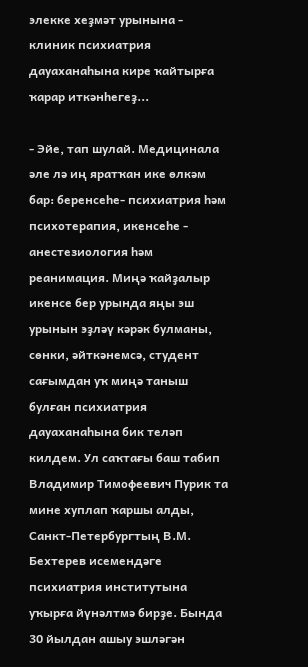элекке хеҙмәт урынына - клиник психиатрия дауаханаһына кире ҡайтырға ҡарар иткәнһегеҙ...

- Эйе, тап шулай. Медицинала әле лә иң яратҡан ике өлкәм бар: беренсеһе- психиатрия һәм психотерапия, икенсеһе - анестезиология һәм реанимация. Миңә ҡайҙалыр икенсе бер урында яңы эш урынын эҙләү кәрәк булманы, сөнки, әйткәнемсә, студент сағымдан уҡ миңә таныш булған психиатрия дауаханаһына бик теләп килдем. Ул саҡтағы баш табип Владимир Тимофеевич Пурик та мине хуплап ҡаршы алды, Санкт-Петербургтың В.М. Бехтерев исемендәге психиатрия институтына уҡырға йүнәлтмә бирҙе. Бында 30 йылдан ашыу эшләгән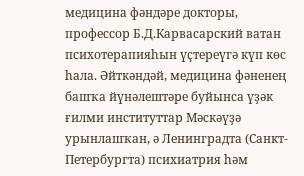медицина фәндәре докторы, профессор Б.Д.Карвасарский ватан психотерапияһын үҫтереүгә күп көс һала. Әйткәндәй, медицина фәненең башҡа йүнәлештәре буйынса үҙәк ғилми институттар Мәскәүҙә урынлашҡан, ә Ленинградта (Санкт-Петербургта) психиатрия һәм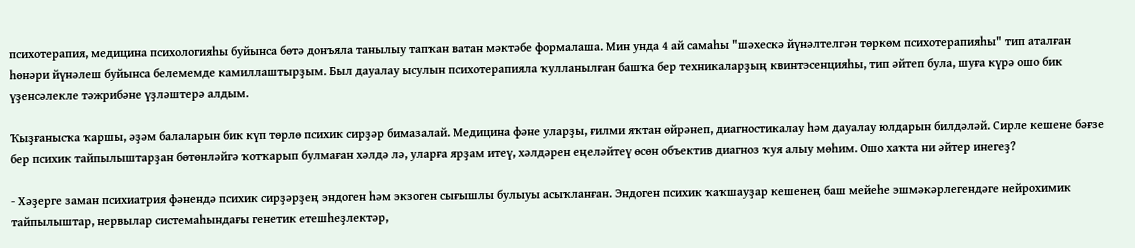психотерапия, медицина психологияһы буйынса бөтә донъяла танылыу тапҡан ватан мәктәбе формалаша. Мин унда 4 ай самаһы "шәхескә йүнәлтелгән төркөм психотерапияһы" тип аталған һөнәри йүнәлеш буйынса белемемде камиллаштырҙым. Был дауалау ысулын психотерапияла ҡулланылған башҡа бер техникаларҙың квинтэсенцияһы, тип әйтеп була, шуға күрә ошо бик үҙенсәлекле тәжрибәне үҙләштерә алдым.

Ҡыҙғанысҡа ҡаршы, әҙәм балаларын бик күп төрлө психик сирҙәр бимазалай. Медицина фәне уларҙы, ғилми яҡтан өйрәнеп, диагностикалау һәм дауалау юлдарын билдәләй. Сирле кешене бәғзе бер психик тайпылыштарҙан бөтөнләйгә ҡотҡарып булмаған хәлдә лә, уларға ярҙам итеү, хәлдәрен еңеләйтеү өсөн объектив диагноз ҡуя алыу мөһим. Ошо хаҡта ни әйтер инегеҙ?

- Хәҙерге заман психиатрия фәнендә психик сирҙәрҙең эндоген һәм экзоген сығышлы булыуы асыҡланған. Эндоген психик ҡаҡшауҙар кешенең баш мейеһе эшмәкәрлегендәге нейрохимик тайпылыштар, нервылар системаһындағы генетик етешһеҙлектәр,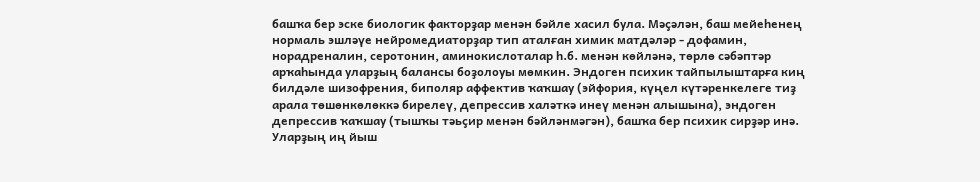башҡа бер эске биологик факторҙар менән бәйле хасил була. Мәҫәлән, баш мейеһенең нормаль эшләүе нейромедиаторҙар тип аталған химик матдәләр - дофамин, норадреналин, серотонин, аминокислоталар һ.б. менән көйләнә, төрлө сәбәптәр арҡаһында уларҙың балансы боҙолоуы мөмкин. Эндоген психик тайпылыштарға киң билдәле шизофрения, биполяр аффектив ҡаҡшау (эйфория, күңел күтәренкелеге тиҙ арала төшөнкөлөккә бирелеү, депрессив халәткә инеү менән алышына), эндоген депрессив ҡаҡшау (тышҡы тәьҫир менән бәйләнмәгән), башҡа бер психик сирҙәр инә. Уларҙың иң йыш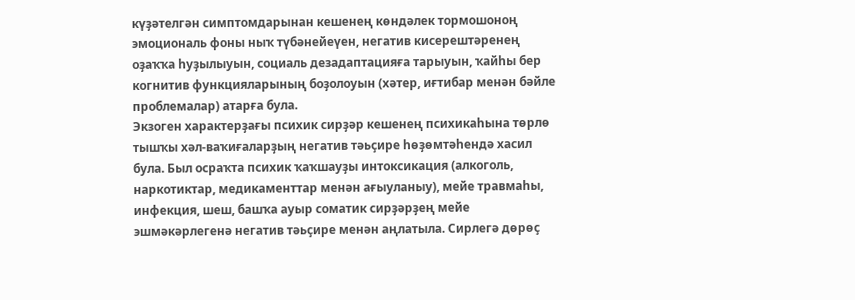күҙәтелгән симптомдарынан кешенең көндәлек тормошоноң эмоциональ фоны ныҡ түбәнейеүен, негатив кисерештәренең оҙаҡҡа һуҙылыуын, социаль дезадаптацияға тарыуын, ҡайһы бер когнитив функцияларының боҙолоуын (хәтер, иғтибар менән бәйле проблемалар) атарға була.
Экзоген характерҙағы психик сирҙәр кешенең психикаһына төрлө тышҡы хәл-ваҡиғаларҙың негатив тәьҫире һөҙөмтәһендә хасил була. Был осраҡта психик ҡаҡшауҙы интоксикация (алкоголь, наркотиктар, медикаменттар менән ағыуланыу), мейе травмаһы, инфекция, шеш, башҡа ауыр соматик сирҙәрҙең мейе эшмәкәрлегенә негатив тәьҫире менән аңлатыла. Сирлегә дөрөҫ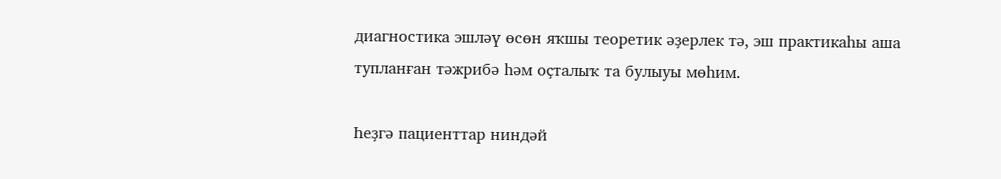диагностика эшләү өсөн яҡшы теоретик әҙерлек тә, эш практикаһы аша тупланған тәжрибә һәм оҫталыҡ та булыуы мөһим.

Һеҙгә пациенттар ниндәй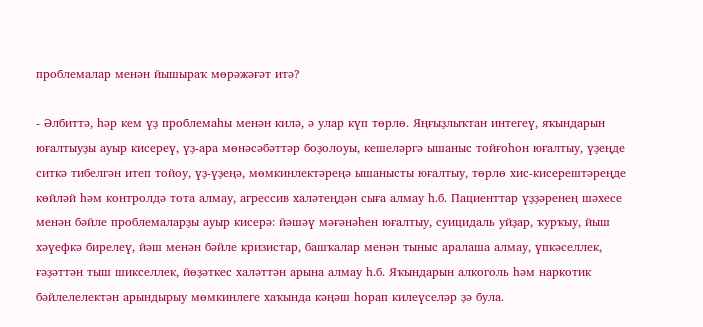проблемалар менән йышыраҡ мөрәжәғәт итә?

- Әлбиттә, һәр кем үҙ проблемаһы менән килә, ә улар күп төрлө. Яңғыҙлыҡтан интегеү, яҡындарын юғалтыуҙы ауыр кисереү, үҙ-ара мөнәсәбәттәр боҙолоуы, кешеләргә ышаныс тойғоһон юғалтыу, үҙеңде ситкә тибелгән итеп тойоу, үҙ-үҙеңә, мөмкинлектәреңә ышанысты юғалтыу, төрлө хис-кисерештәреңде көйләй һәм контролдә тота алмау, агрессив халәтеңдән сыға алмау һ.б. Пациенттар үҙҙәренең шәхесе менән бәйле проблемаларҙы ауыр кисерә: йәшәү мәғәнәһен юғалтыу, суицидаль уйҙар, ҡурҡыу, йыш хәүефкә бирелеү, йәш менән бәйле кризистар, башҡалар менән тыныс аралаша алмау, үпкәселлек, ғәҙәттән тыш шикселлек, йөҙәткес халәттән арына алмау һ.б. Яҡындарын алкоголь һәм наркотик бәйлелелектән арындырыу мөмкинлеге хаҡында кәңәш һорап килеүселәр ҙә була.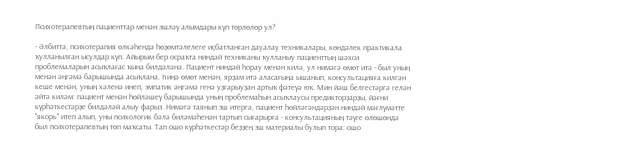Психотерапевтың пациенттар менән эшләү алымдары күп төрлөлөр ул?

- Әлбиттә, психотерапия өлкәһендә һөҙөмтәлелеге иҫбатланған дауалау техникалары, көндәлек практикала ҡулланылған ысулдар күп. Айырым бер осраҡта ниндәй техниканы ҡулланыу пациенттың шәхси проблемаларын асыҡлағас ҡына билдәләнә. Пациент ниндәй һорау менән килә, ул нимәгә өмөт итә - был уның менән әңгәмә барышында асыҡлана. Һиңә өмөт менән, ярҙам итә аласағыңа ышанып, консультацияға килгән кеше менән, уның хәленә инеп, эмпатик әңгәмә генә уҙғарыуҙан артыҡ фәтеүә юҡ. Мин йәш белгестәргә гелән әйтә киләм: пациент менән һөйләшеү барышында уның проблемаһын асыҡлаусы предикторҙарҙы, йәғни күрһәткестәрҙе билдәләй алыу фарыз. Нимәгә таянып эш итергә, пациент һөйләгәндәрҙән ниндәй мәғлүмәтте "якорь" итеп алып, уны психологик бәлә биләмәһенән тартып сығарырға - консультацияның тәүге өлөшөндә был психотерапевтың төп маҡсаты. Тап ошо күрһәткестәр беҙҙең эш материалы булып тора: ошо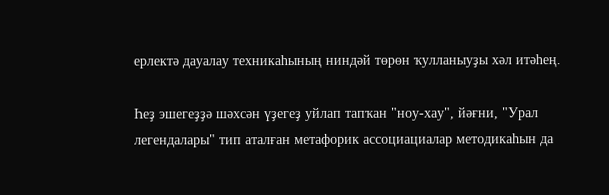ерлектә дауалау техникаһының ниндәй төрөн ҡулланыуҙы хәл итәһең.

Һеҙ эшегеҙҙә шәхсән үҙегеҙ уйлап тапҡан "ноу-хау", йәғни, "Урал легендалары" тип аталған метафорик ассоциациалар методикаһын да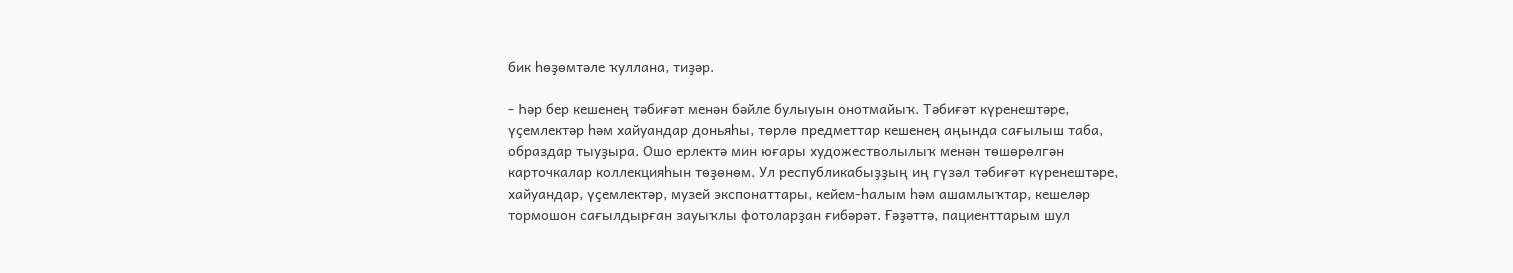бик һөҙөмтәле ҡуллана, тиҙәр.

- Һәр бер кешенең тәбиғәт менән бәйле булыуын онотмайыҡ. Тәбиғәт күренештәре, үҫемлектәр һәм хайуандар доньяһы, төрлө предметтар кешенең аңында сағылыш таба, образдар тыуҙыра. Ошо ерлектә мин юғары художестволылыҡ менән төшөрөлгән карточкалар коллекцияһын төҙөнөм. Ул республикабыҙҙың иң гүзәл тәбиғәт күренештәре, хайуандар, үҫемлектәр, музей экспонаттары, кейем-һалым һәм ашамлыҡтар, кешеләр тормошон сағылдырған зауыҡлы фотоларҙан ғибәрәт. Ғәҙәттә, пациенттарым шул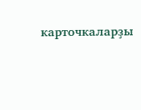карточкаларҙы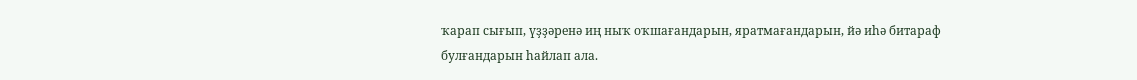ҡарап сығып, үҙҙәренә иң ныҡ оҡшағандарын, яратмағандарын, йә иһә битараф булғандарын һайлап ала.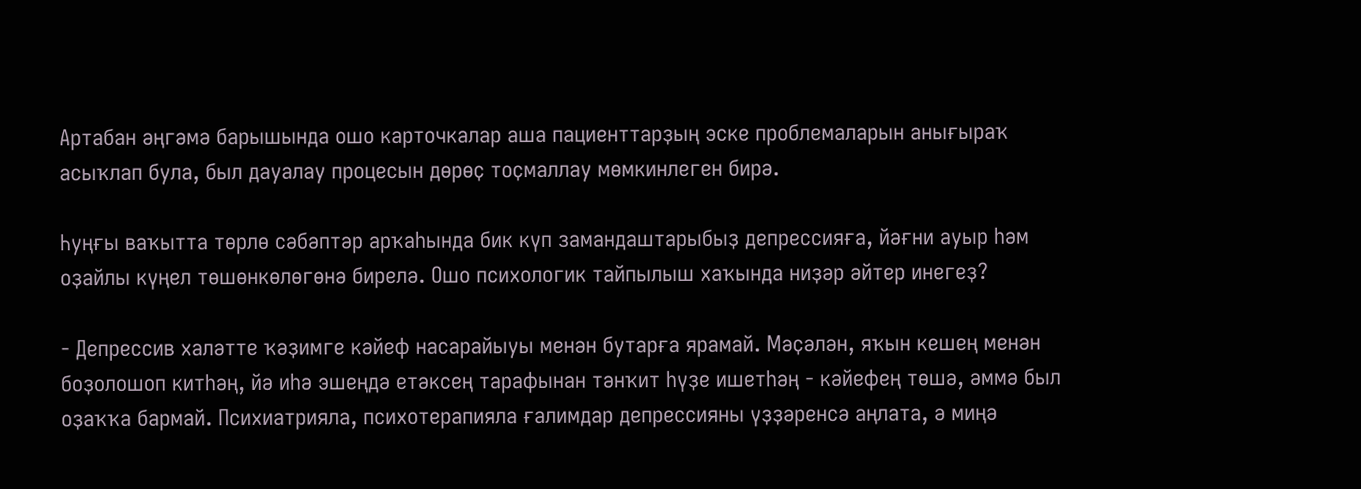Артабан әңгәмә барышында ошо карточкалар аша пациенттарҙың эске проблемаларын анығыраҡ асыҡлап була, был дауалау процесын дөрөҫ тоҫмаллау мөмкинлеген бирә.

Һуңғы ваҡытта төрлө сәбәптәр арҡаһында бик күп замандаштарыбыҙ депрессияға, йәғни ауыр һәм оҙайлы күңел төшөнкөлөгөнә бирелә. Ошо психологик тайпылыш хаҡында ниҙәр әйтер инегеҙ?

- Депрессив халәтте ҡәҙимге кәйеф насарайыуы менән бутарға ярамай. Мәҫәлән, яҡын кешең менән боҙолошоп китһәң, йә иһә эшеңдә етәксең тарафынан тәнҡит һүҙе ишетһәң - кәйефең төшә, әммә был оҙаҡҡа бармай. Психиатрияла, психотерапияла ғалимдар депрессияны үҙҙәренсә аңлата, ә миңә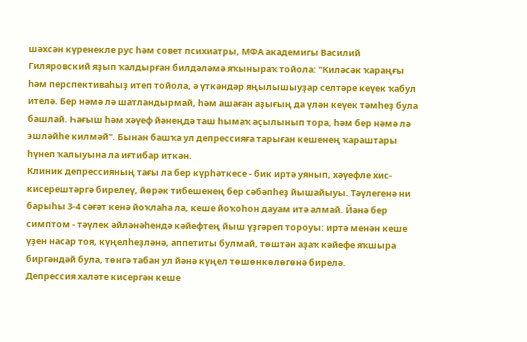шәхсән күренекле рус һәм совет психиатры, МФА академигы Василий Гиляровский яҙып ҡалдырған билдәләмә яҡыныраҡ тойола: "Киләсәк ҡараңғы һәм перспективаһыҙ итеп тойола, ә үткәндәр яңылышыуҙар селтәре кеүек ҡабул ителә. Бер нәмә лә шатландырмай, һәм ашаған аҙығың да үлән кеүек тәмһеҙ була башлай. Һағыш һәм хәүеф йәнеңдә таш һымаҡ аҫылынып тора, һәм бер нәмә лә эшләйһе килмәй". Бынан башҡа ул депрессияға тарыған кешенең ҡараштары һүнеп ҡалыуына ла иғтибар иткән.
Клиник депрессияның тағы ла бер күрһәткесе - бик иртә уянып, хәүефле хис-кисерештәргә бирелеү, йөрәк тибешенең бер сәбәпһеҙ йышайыуы. Тәүлегенә ни барыһы 3-4 сәғәт кенә йоҡлаһа ла, кеше йоҡоһон дауам итә алмай. Йәнә бер симптом - тәүлек әйләнәһендә кәйефтең йыш үҙгәреп тороуы: иртә менән кеше үҙен насар тоя, күңелһеҙләнә, аппетиты булмай, төштән аҙаҡ кәйефе яҡшыра биргәндәй була, төнгә табан ул йәнә күңел төшөнкөлөгөнә бирелә.
Депрессия халәте кисергән кеше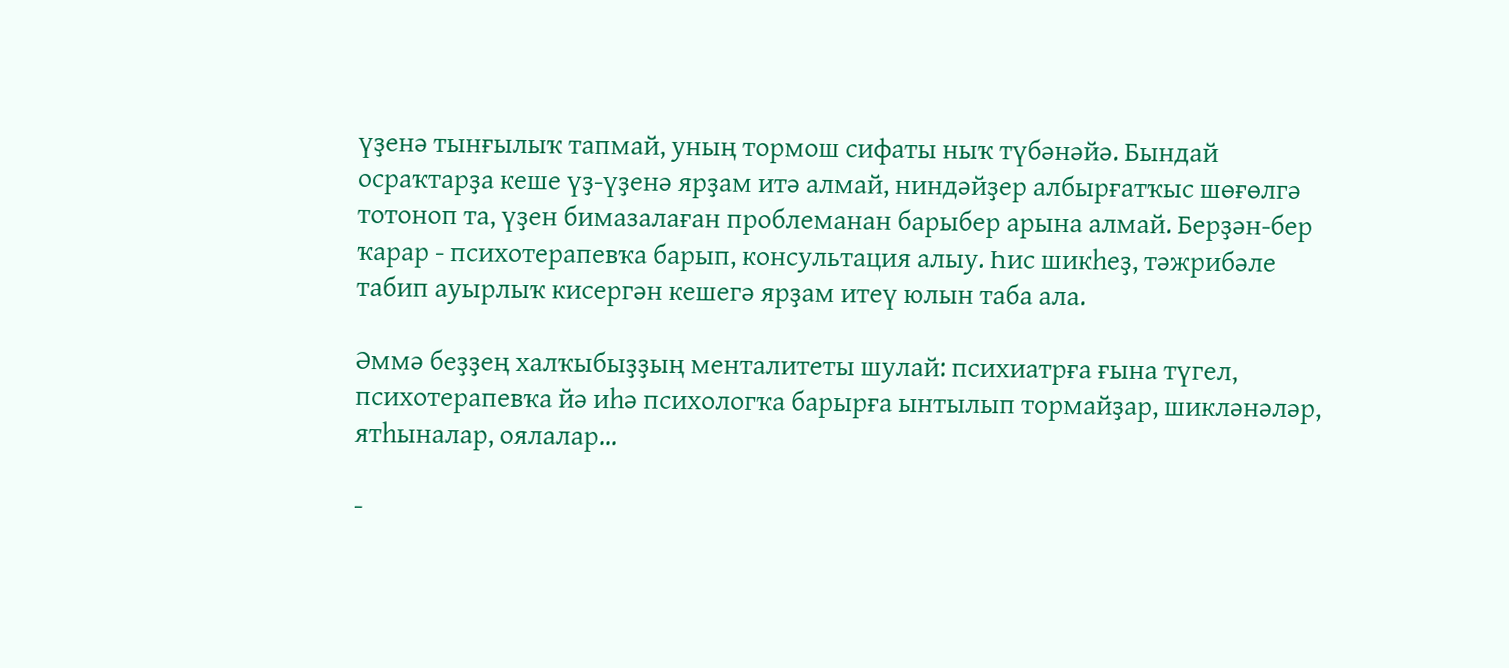үҙенә тынғылыҡ тапмай, уның тормош сифаты ныҡ түбәнәйә. Бындай осраҡтарҙа кеше үҙ-үҙенә ярҙам итә алмай, ниндәйҙер албырғатҡыс шөғөлгә тотоноп та, үҙен бимазалаған проблеманан барыбер арына алмай. Берҙән-бер ҡарар - психотерапевҡа барып, консультация алыу. Һис шикһеҙ, тәжрибәле табип ауырлыҡ кисергән кешегә ярҙам итеү юлын таба ала.

Әммә беҙҙең халҡыбыҙҙың менталитеты шулай: психиатрға ғына түгел, психотерапевҡа йә иһә психологҡа барырға ынтылып тормайҙар, шикләнәләр, ятһыналар, оялалар...

-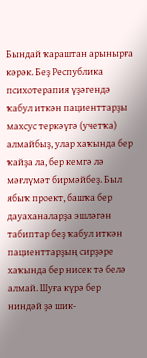Бындай ҡараштан арынырға кәрәк. Беҙ Республика психотерапия үҙәгендә ҡабул иткән пациенттарҙы махсус теркәүгә (учетҡа) алмайбыҙ, улар хаҡында бер ҡайҙа ла, бер кемгә лә мәғлүмәт бирмәйбеҙ. Был ябыҡ проект, башҡа бер дауаханаларҙа эшләгән табиптар беҙ ҡабул иткән пациенттарҙың сирҙәре хаҡында бер нисек тә белә алмай. Шуға күрә бер ниндәй ҙә шик-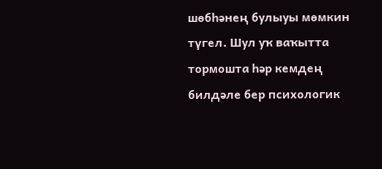шөбһәнең булыуы мөмкин түгел. Шул уҡ ваҡытта тормошта һәр кемдең билдәле бер психологик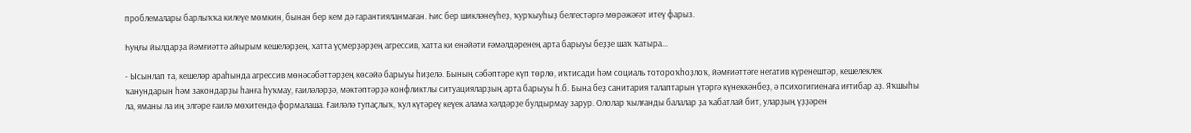проблемалары барлыҡҡа килеүе мөмкин, бынан бер кем дә гарантияланмаған. Һис бер шикләнеүһеҙ, ҡурҡыуһыҙ белгестәргә мөрәжәғәт итеү фарыз.

Һуңғы йылдарҙа йәмғиәттә айырым кешеләрҙең, хатта үҫмерҙәрҙең агрессив, хатта ки енәйәти ғәмәлдәренең арта барыуы беҙҙе шаҡ ҡатыра...

- Ысынлап та, кешеләр араһында агрессив мөнәсәбәттәрҙең көсәйә барыуы һиҙелә. Бының сәбәптәре күп төрлө, иҡтисади һәм социаль тотороҡһоҙлоҡ, йәмғиәттәге негатив күренештәр, кешелеклек ҡанундарын һәм закондарҙы һанға һуҡмау, ғаиләләрҙә, мәктәптәрҙә конфликтлы ситуацияларҙың арта барыуы һ.б. Бына беҙ санитария талаптарын үтәргә күнеккәнбеҙ, ә психогигиенаға иғтибар аҙ. Яҡшыһы ла, яманы ла иң элгәре ғаилә мөхитендә формалаша. Ғаиләлә тупаҫлыҡ, ҡул күтәреү кеүек алама хәлдәрҙе булдырмау зарур. Ололар ҡылғанды балалар ҙа ҡабатлай бит, уларҙың үҙҙәрен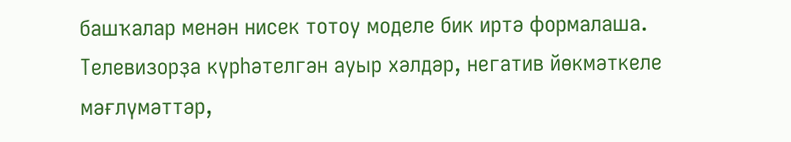башҡалар менән нисек тотоу моделе бик иртә формалаша. Телевизорҙа күрһәтелгән ауыр хәлдәр, негатив йөкмәткеле мәғлүмәттәр,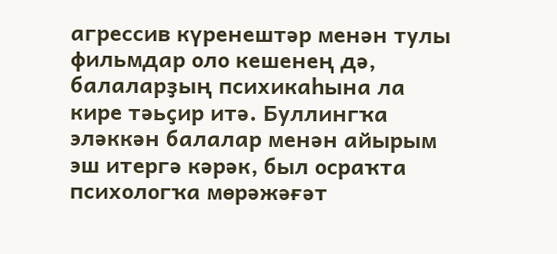агрессив күренештәр менән тулы фильмдар оло кешенең дә, балаларҙың психикаһына ла кире тәьҫир итә. Буллингҡа эләккән балалар менән айырым эш итергә кәрәк, был осраҡта психологҡа мөрәжәғәт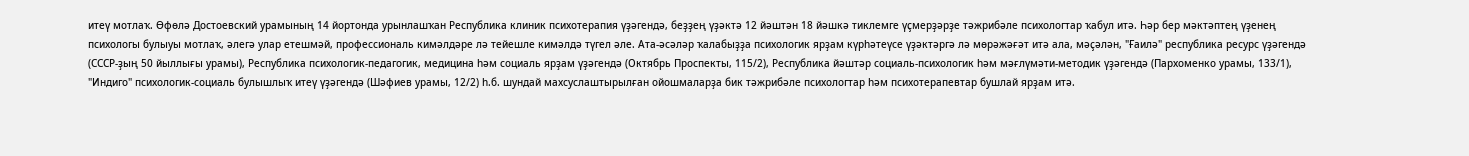итеү мотлаҡ. Өфөлә Достоевский урамының 14 йортонда урынлашҡан Республика клиник психотерапия үҙәгендә, беҙҙең үҙәктә 12 йәштән 18 йәшкә тиклемге үҫмерҙәрҙе тәжрибәле психологтар ҡабул итә. Һәр бер мәктәптең үҙенең психологы булыуы мотлаҡ, әлегә улар етешмәй, профессиональ кимәлдәре лә тейешле кимәлдә түгел әле. Ата-әсәләр ҡалабыҙҙа психологик ярҙам күрһәтеүсе үҙәктәргә лә мөрәжәғәт итә ала, мәҫәлән, "Ғаилә" республика ресурс үҙәгендә (СССР-ҙың 50 йыллығы урамы), Республика психологик-педагогик, медицина һәм социаль ярҙам үҙәгендә (Октябрь Проспекты, 115/2), Республика йәштәр социаль-психологик һәм мәғлүмәти-методик үҙәгендә (Пархоменко урамы, 133/1), "Индиго" психологик-социаль булышлыҡ итеү үҙәгендә (Шәфиев урамы, 12/2) һ.б. шундай махсуслаштырылған ойошмаларҙа бик тәжрибәле психологтар һәм психотерапевтар бушлай ярҙам итә.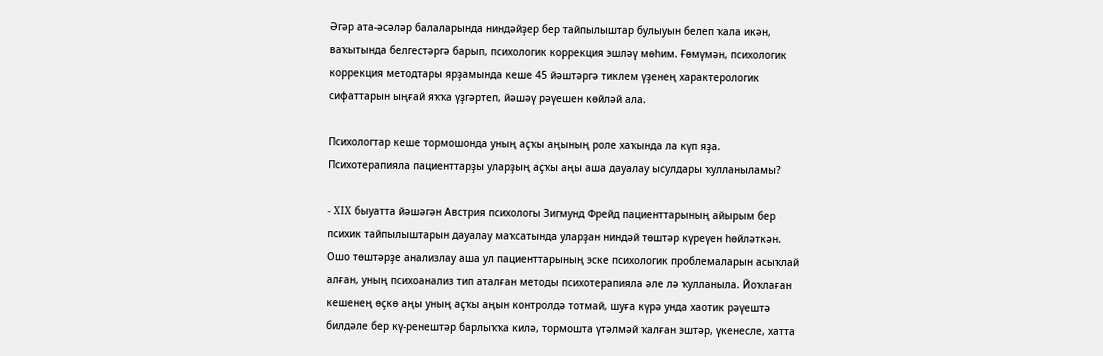Әгәр ата-әсәләр балаларында ниндәйҙер бер тайпылыштар булыуын белеп ҡала икән, ваҡытында белгестәргә барып, психологик коррекция эшләү мөһим. Ғөмүмән, психологик коррекция методтары ярҙамында кеше 45 йәштәргә тиклем үҙенең характерологик сифаттарын ыңғай яҡҡа үҙгәртеп, йәшәү рәүешен көйләй ала.

Психологтар кеше тормошонда уның аҫҡы аңының роле хаҡында ла күп яҙа. Психотерапияла пациенттарҙы уларҙың аҫҡы аңы аша дауалау ысулдары ҡулланыламы?

- XIX быуатта йәшәгән Австрия психологы Зигмунд Фрейд пациенттарының айырым бер психик тайпылыштарын дауалау маҡсатында уларҙан ниндәй төштәр күреүен һөйләткән. Ошо төштәрҙе анализлау аша ул пациенттарының эске психологик проблемаларын асыҡлай алған, уның психоанализ тип аталған методы психотерапияла әле лә ҡулланыла. Йоҡлаған кешенең өҫкө аңы уның аҫҡы аңын контролдә тотмай, шуға күрә унда хаотик рәүештә билдәле бер кү-ренештәр барлыҡҡа килә, тормошта үтәлмәй ҡалған эштәр, үкенесле, хатта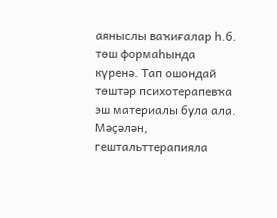аяныслы ваҡиғалар һ.б. төш формаһында күренә. Тап ошондай төштәр психотерапевҡа эш материалы була ала. Мәҫәлән, гештальттерапияла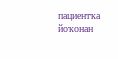пациентҡа йоҡонан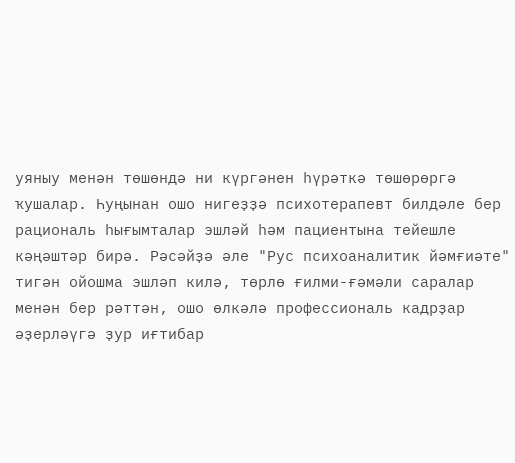уяныу менән төшөндә ни күргәнен һүрәткә төшөрөргә ҡушалар. Һуңынан ошо нигеҙҙә психотерапевт билдәле бер рациональ һығымталар эшләй һәм пациентына тейешле кәңәштәр бирә. Рәсәйҙә әле "Рус психоаналитик йәмғиәте" тигән ойошма эшләп килә, төрлө ғилми-ғәмәли саралар менән бер рәттән, ошо өлкәлә профессиональ кадрҙар әҙерләүгә ҙур иғтибар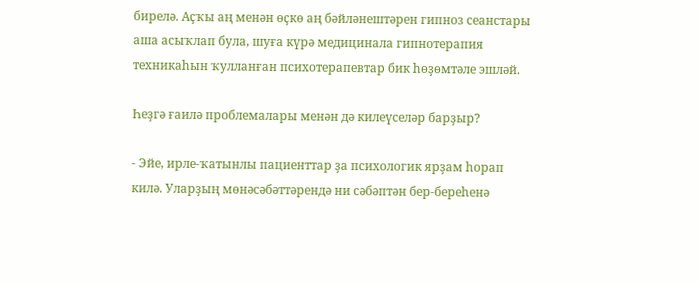бирелә. Аҫҡы аң менән өҫкө аң бәйләнештәрен гипноз сеанстары аша асыҡлап була, шуға күрә медицинала гипнотерапия техникаһын ҡулланған психотерапевтар бик һөҙөмтәле эшләй.

Һеҙгә ғаилә проблемалары менән дә килеүселәр барҙыр?

- Эйе, ирле-ҡатынлы пациенттар ҙа психологик ярҙам һорап килә. Уларҙың мөнәсәбәттәрендә ни сәбәптән бер-береһенә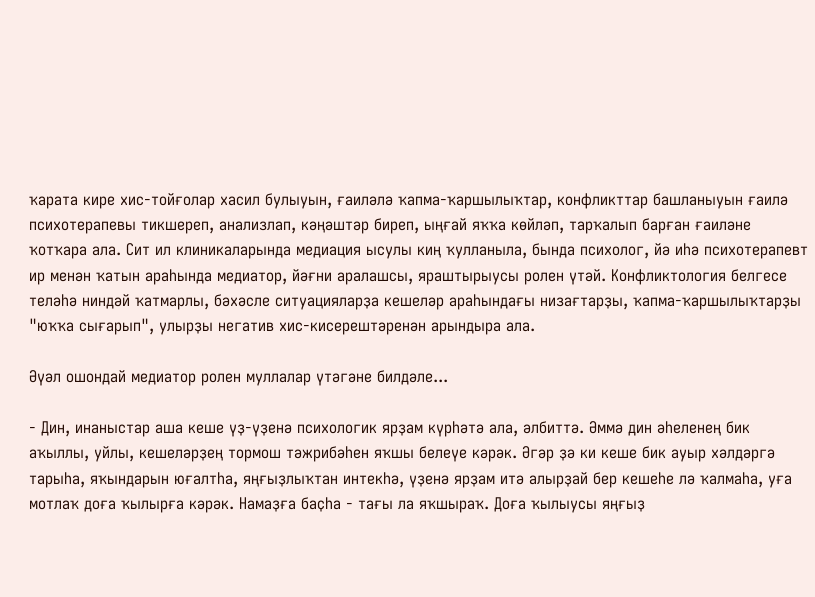ҡарата кире хис-тойғолар хасил булыуын, ғаиләлә ҡапма-ҡаршылыҡтар, конфликттар башланыуын ғаилә психотерапевы тикшереп, анализлап, кәңәштәр биреп, ыңғай яҡҡа көйләп, тарҡалып барған ғаиләне ҡотҡара ала. Сит ил клиникаларында медиация ысулы киң ҡулланыла, бында психолог, йә иһә психотерапевт ир менән ҡатын араһында медиатор, йәғни аралашсы, яраштырыусы ролен үтәй. Конфликтология белгесе теләһә ниндәй ҡатмарлы, бәхәсле ситуацияларҙа кешеләр араһындағы низағтарҙы, ҡапма-ҡаршылыҡтарҙы "юҡҡа сығарып", улырҙы негатив хис-кисерештәренән арындыра ала.

Әүәл ошондай медиатор ролен муллалар үтәгәне билдәле...

- Дин, инаныстар аша кеше үҙ-үҙенә психологик ярҙам күрһәтә ала, әлбиттә. Әммә дин әһеленең бик аҡыллы, уйлы, кешеләрҙең тормош тәжрибәһен яҡшы белеүе кәрәк. Әгәр ҙә ки кеше бик ауыр хәлдәргә тарыһа, яҡындарын юғалтһа, яңғыҙлыҡтан интекһә, үҙенә ярҙам итә алырҙай бер кешеһе лә ҡалмаһа, уға мотлаҡ доға ҡылырға кәрәк. Намаҙға баҫһа - тағы ла яҡшыраҡ. Доға ҡылыусы яңғыҙ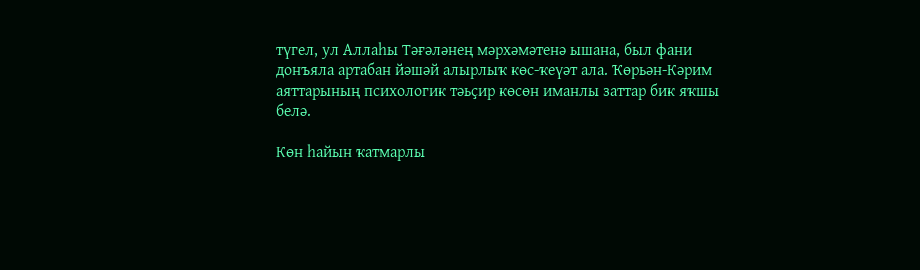түгел, ул Аллаһы Тәғәләнең мәрхәмәтенә ышана, был фани донъяла артабан йәшәй алырлыҡ көс-ҡеүәт ала. Ҡөрьән-Кәрим аяттарының психологик тәьҫир көсөн иманлы заттар бик яҡшы белә.

Көн һайын ҡатмарлы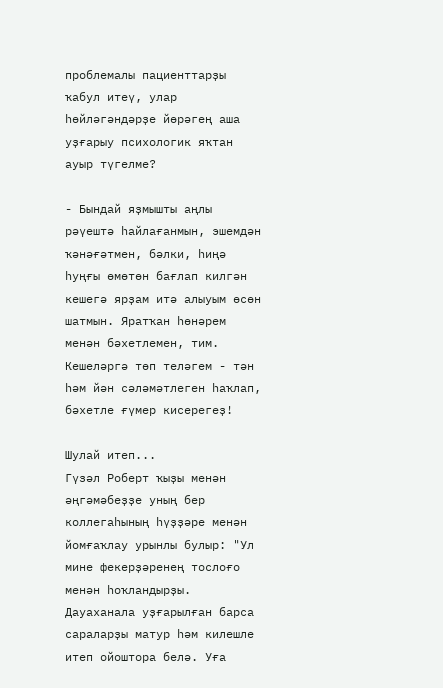проблемалы пациенттарҙы ҡабул итеү, улар һөйләгәндәрҙе йөрәгең аша уҙғарыу психологик яҡтан ауыр түгелме?

- Бындай яҙмышты аңлы рәүештә һайлағанмын, эшемдән ҡәнәғәтмен, бәлки, һиңә һуңғы өмөтөн бағлап килгән кешегә ярҙам итә алыуым өсөн шатмын. Яратҡан һөнәрем менән бәхетлемен, тим. Кешеләргә төп теләгем - тән һәм йән сәләмәтлеген һаҡлап, бәхетле ғүмер кисерегеҙ!

Шулай итеп...
Гүзәл Роберт ҡыҙы менән әңгәмәбеҙҙе уның бер коллегаһының һүҙҙәре менән йомғаҡлау урынлы булыр: "Ул мине фекерҙәренең тослоғо менән һоҡландырҙы. Дауаханала уҙғарылған барса сараларҙы матур һәм килешле итеп ойоштора белә. Уға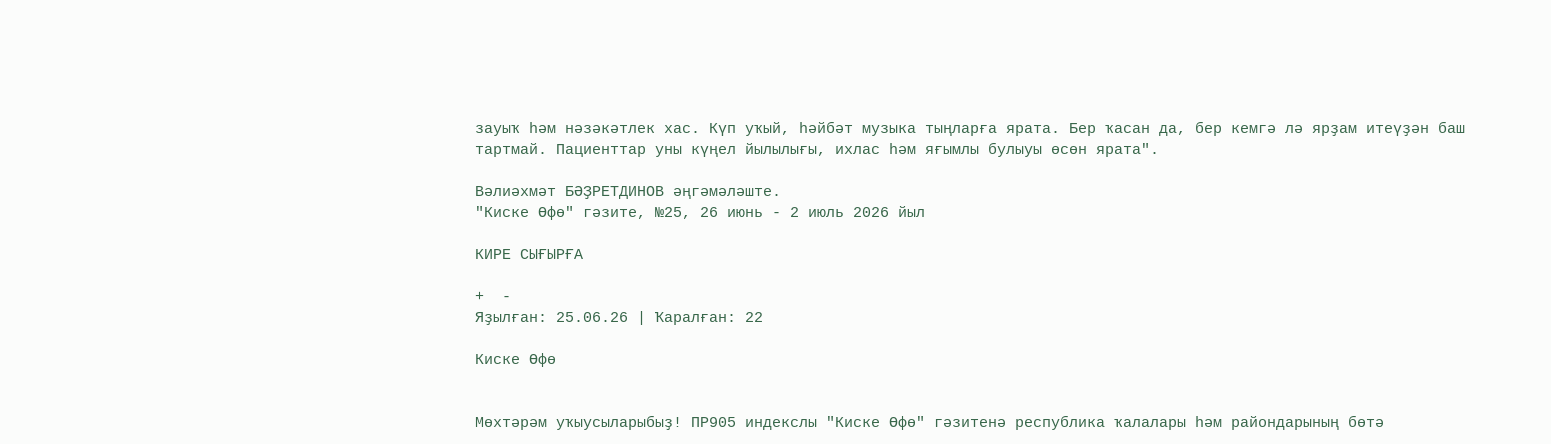зауыҡ һәм нәзәкәтлек хас. Күп уҡый, һәйбәт музыка тыңларға ярата. Бер ҡасан да, бер кемгә лә ярҙам итеүҙән баш тартмай. Пациенттар уны күңел йылылығы, ихлас һәм яғымлы булыуы өсөн ярата".

Вәлиәхмәт БӘҘРЕТДИНОВ әңгәмәләште.
"Киске Өфө" гәзите, №25, 26 июнь - 2 июль 2026 йыл

КИРЕ СЫҒЫРҒА

+  -
Яҙылған: 25.06.26 | Ҡаралған: 22

Киске Өфө


Мөхтәрәм уҡыусыларыбыҙ! ПР905 индекслы "Киске Өфө" гәзитенә республика ҡалалары һәм райондарының бөтә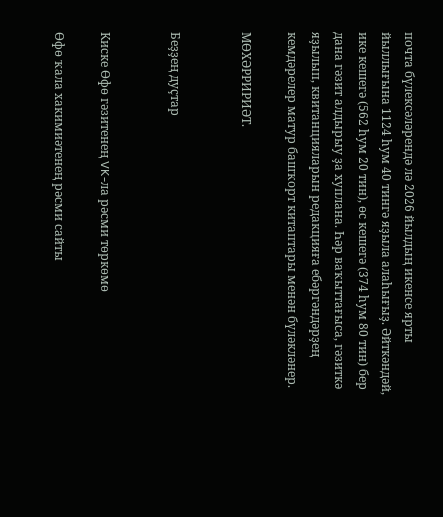почта бүлексәләрендә лә 2026 йылдың икенсе ярты йыллығына 1124 һум 40 тингә яҙыла алаһығыҙ. Әйткәндәй, ике кешегә (562 һум 20 тин), өс кешегә (374 һум 80 тин) бер дана гәзит алдырыу ҙа хуплана. Һәр ваҡыттағыса, гәзиткә яҙылып, квитанцияларын редакцияға ебәргәндәрҙең кемдәрелер матур башҡорт китаптары менән бүләкләнер.

МӨХӘРРИРИӘТ.


Беҙҙең дуҫтар


Киске Өфө гәзитенең VK-ла рәсми төркөмө

Өфө ҡала хакимиәтенең рәсми сайты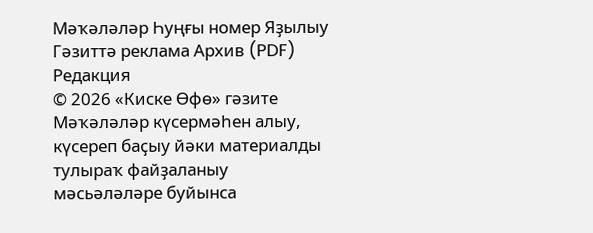Мәҡәләләр Һуңғы номер Яҙылыу Гәзиттә реклама Архив (PDF) Редакция
© 2026 «Киске Өфө» гәзите
Мәҡәләләр күсермәһен алыу, күсереп баҫыу йәки материалды тулыраҡ файҙаланыу мәсьәләләре буйынса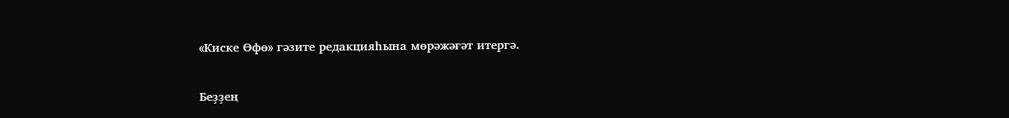«Киске Өфө» гәзите редакцияһына мөрәжәғәт итергә.

Беҙҙең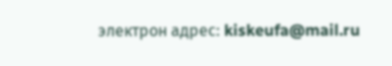электрон адрес: kiskeufa@mail.ru